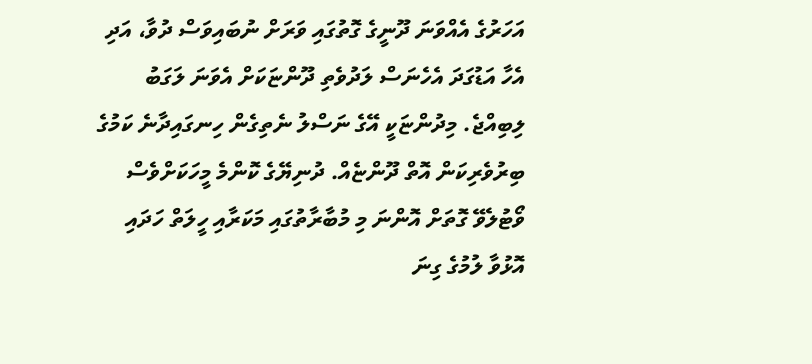އަހަރުގެ އެއްވަނަ ދޫނީގެ ގޮތުގައި ވަރަށް ނުބައިވަސް ދުވާ، އަދި އެހާ އަޑުގަދަ އެހެނަސް ލަދުވެތި ދޫންޏަކަށް އެވަނަ ލަގަބު ލިބިއްޖެ. މިދުންޏަކީ އޭގެ ނަސްލު ނެތިގެން ހިނގައިދާނެ ކަމުގެ ބިރުވެރިކަން އޮތް ދޫންޏެއް. ދުނިޔޭގެ ކޮންމެ މީހަކަށްވެސް ވޯޓުލެވޭ ގޮތަށް އޮންނަ މި މުބާރާތުގައި މަކަރާއި ހީލަތް ހަދައި އޮޅުވާ ލުމުގެ ގިނަ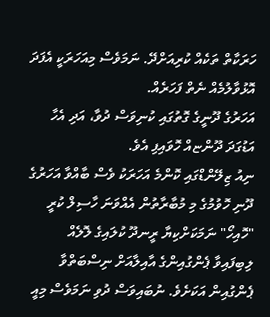ހަރަކާތް ތަކެއް ކުރިއަށްދޭ. ނަމަވެސް މިއަހަރަކީ އެފަދަ އޮޅުވާލުމެއް ނެތް ފަހަރެއް.
އަހަރުގެ ދޫނީގެ ގޮތުގައި ކުނިވަސް ދުވާ، އަދި އެހާ އަޑުގަދަ ދޫންޏއް ހޮވައިފި އެވެ.
ނިއު ޒިލޭންޑްގައި ކޮންމެ އަހަރަކު ވެސް ބާއްވާ އަހަރުގެ ދޫނި ހޮވުމުގެ މި މުބާރާތުން އެއްވަނަ ހާސިލް ކުރީ "ހޮއިހޯ" ނަމަކަށްކިޔާ ރީނދޫ ކުލައިގެ ލޮލެއް ލިބިފައިވާ ޕެންގުއިންގެ އާއިލާއަށް ނިސްބަތްވާ ޕެންގުއިން އަކަށެވެ. ނުބައިވަސް ދުވި ނަމަވެސް މިއީ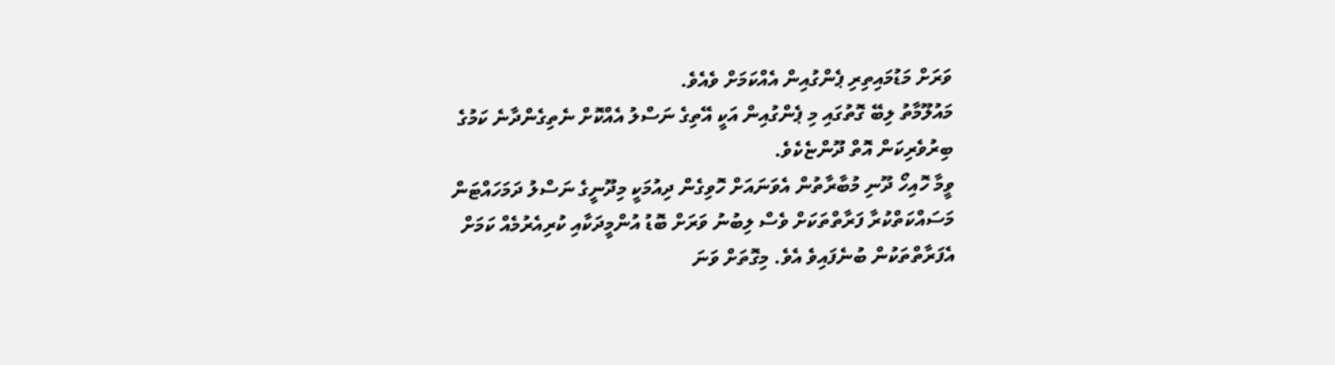ވަރަށް މަޑުމައިތިރި ޕެންގުއިން އެއްކަމަށް ވެއެވެ.
މައުލޫމާތު ލިބޭ ގޮތުގައި މި ޕެންގުއިން އަކީ އޭތިގެ ނަސްލު އެއްކޮށް ނެތިގެންދާނެ ކަމުގެ ބިރުވެރިކަން އޮތް ދޫންޏެކެވެ.
ވީމާ ހޮއިހޯ ދޫނި މުބާރާތުން އެވަނައަށް ހޮވިގެން ދިއުމަކީ މިދޫނީގެ ނަސްލު ދަމަހައްޓަން މަސައްކަތްކުރާ ފަރާތްތަކަށް ވެސް ލިބުނު ވަރަށް ބޮޑު އުންމީދަކާއި ކުރިއެރުމެއް ކަމަށް އެފަރާތްތަކުން ބުނެފައިވެ އެވެ. މިގޮތަށް ވަނަ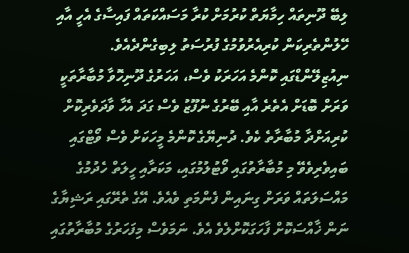ލިބޭ ދޫނިތައް ހިމާޔަތް ކުރުމަށް ކުރާ މަސައްކަތައް ފައިސާގެ އެހީ އާއި ހޭލުންތެރިކަން ކުރިއެރުވުމުގެ ފުރުސަތު ލިބިގެންދެއެވެ.
ނިއުޒިލޭންޑްގައި ކޮންމެ އަހަރަކު ވެސް، އަހަރުގެ ދޫނިހޮވާ މުބާރާތަކީ ވަރަށް ބޮޑަށް އެތެރެ އާއި ބޭރުގެ ނުފޫޒު ވެސް ގަދަ އެހާ ވާދަވެރިކޮށް ކުރިއަށްދާ މުބާރާތެ ކެވެ. ދުނިޔޭގެ ކޮންމެ މީހަކަށް ވެސް ވޯޓްގައި ބައިވެރިވެވޭ މި މުބާރާތުގައި ވޯޓުލުމުގައި، މަކަރާއި ހީލަތް ހެދުމުގެ މައްސަލަތައް ވަރަށް ގިނައިން ފެންމަތި ވެއެވެ. އޭގެ ތެރޭގައި ރަޝިޔާގެ ނަން ޚާއްސަކޮށް ފާހަގަކޮށްލެވެ އެވެ. ނަމަވެސް މިފަހަރުގެ މުބާރާތުގައި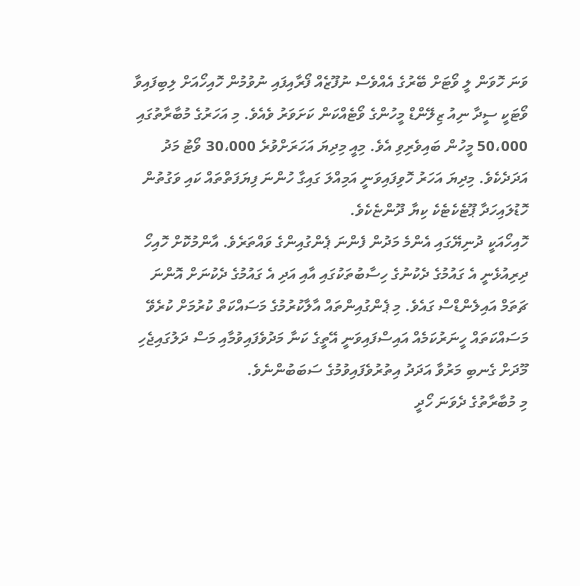ވަނަ ހޮވަން ލީ ވޯޓަށް ބޭރުގެ އެއްވެސް ނުފޫޒެއް ފޯރާއިފައި ނުވުމުން ހޮއިހޯއަށް ލިބިފައިވާ ވޯޓަކީ ސީދާ ނިއު ޒިލޭންޑް މީހުންގެ ވޯޓެއްކަން ކަށަވަރު ވެއެވެ. މި އަހަރުގެ މުބާރާތުގައި 50،000 މީހުން ބައިވެރިވި އެވެ. މިއީ މިދިޔަ އަހަރަށްވުރެ 30،000 ވޯޓު މަދު އަދަދެކެވެ. މިދިޔަ އަހަރު ހޮވިފައިވަނީ އަމިއްލަ ގައިގާ ހުންނަ ފިޔަފަތްތައް ކައި ވަގުތުން ހޮޑުލައިހަދާ ޕޫޓެކެޓެކެ ކިޔާ ދޫންޏެކެވެ.
ހޮއިހޯއަކީ ދުނިޔޭގައި އެންމެ މަދުން ފެންނަ ޕެންގުއިންގެ ވައްތަރެވެ. އާންމުކޮށް ހޮއިހޯ ދިރިއުޅެނީ އެ ގައުމުގެ ދެކުނުގެ ހިސާބުތަކުގައި އާއި އަދި އެ ގައުމުގެ ދެކުނަށް އޮންނަ ޗަތަމް އައިލެންޑްސް ގައެވެ. މި ޕެންގުއިންތައް އާލާކުރުމުގެ މަސައްކަތް ކުރުމަށް ކުރެވޭ މަސައްކަތައް ހީނަރުކަމެއް އައިސްފައިވަނީ އޭތީގެ ކަނާ މަދުވެފައިވުމާއި މަސް ދަލުގައިޖެހި މޫދަށް ގެނބި މަރުވާ އަދަދު އިތުރުވެފައިވުމުގެ ސަބަބުންނެވެ.
މި މުބާރާތުގެ ދެވަނަ ހޯދީ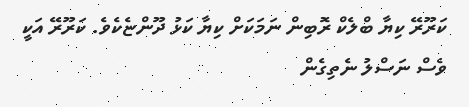ކަރޫރޭ ކިޔާ ބްލެކް ރޮބިން ނަމަކަށް ކިޔާ ކަޅު ދޫންޏެކެވެ. ކަރޫރޭ އަކީ ވެސް ނަސްލު ނެތިގެން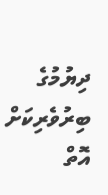ދިޔުމުގެ ބިރުވެރިކަށް އޮތް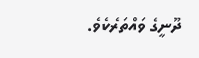ދޫނީގެ ވައްތަރެކެވެ.